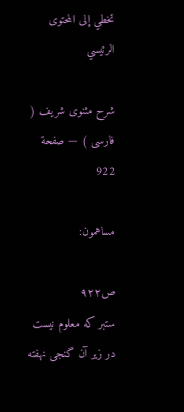تخطي إلى المحتوى الرئيسي

شرح مثنوى شريف ( فارسى ) — صفحة 922

مساهمون:

ص٩٢٢
ستبر كه معلوم نيست در زير آن گنجى نهفته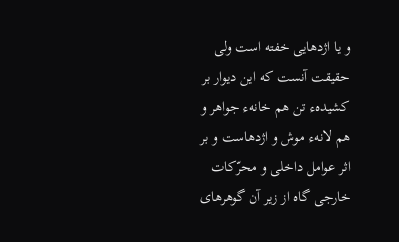و يا اژدهايى خفته است ولى حقيقت آنست كه اين ديوار بر كشيدهء تن هم خانهء جواهر و هم لانهء موش و اژدهاست و بر اثر عوامل داخلى و محرّكات خارجى گاه از زير آن گوهرهاى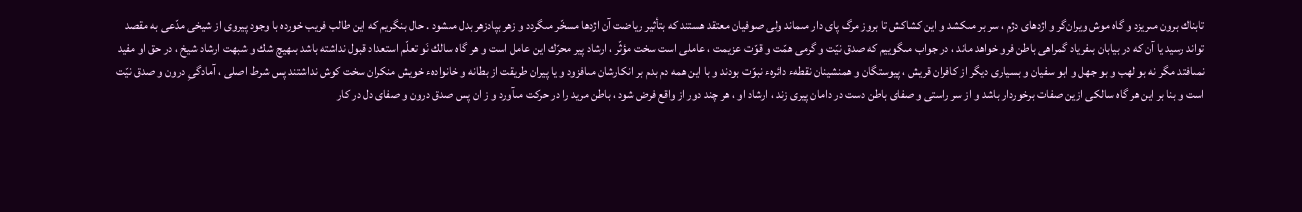تابناك برون مىريزد و گاه موش ويران‌گر و اژدهاى دژم ، سر بر مىكشد و اين كشاكش تا بروز مرگ پاى دار مىماند ولى صوفيان معتقد هستند كه بتأثير رياضت آن اژدها مسخّر مىگردد و زهر بپادزهر بدل مىشود . حال بنگريم كه اين طالب فريب خورده با وجود پيروى از شيخى مدّعى به مقصد تواند رسيد يا آن كه در بيابان بىفرياد گمراهى باطن فرو خواهد ماند ، در جواب مىگوييم كه صدق نيّت و گرمى همّت و قوّت عزيمت ، عاملى است سخت مؤثّر ، ارشاد پير محرّك اين عامل است و هر گاه سالك نَو تعلّم استعداد قبول نداشته باشد بىهيچ شك و شبهت ارشاد شيخ ، در حق او مفيد نمىافتد مگر نه بو لهب و بو جهل و ابو سفيان و بسيارى ديگر از كافران قريش ، پيوستگان و همنشينان نقطهء دائرهء نبوّت بودند و با اين همه دم بدم بر انكارشان مىافزود و يا پيران طريقت از بطانه و خانوادهء خويش منكران سخت كوش نداشتند پس شرط اصلى ، آمادگىِ درون و صدق نيّت است و بنا بر اين هر گاه سالكى ازين صفات برخوردار باشد و از سر راستى و صفاى باطن دست در دامان پيرى زند ، ارشاد او ، هر چند دور از واقع فرض شود ، باطن مريد را در حركت مىآورد و ز ان پس صدق درون و صفاى دل در كار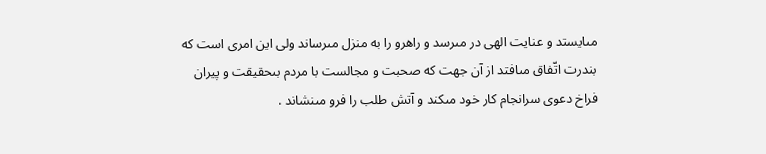مىايستد و عنايت الهى در مىرسد و راهرو را به منزل مىرساند ولى اين امرى است كه بندرت اتّفاق مىافتد از آن جهت كه صحبت و مجالست با مردم بىحقيقت و پيران فراخ دعوى سرانجام كار خود مىكند و آتش طلب را فرو مىنشاند .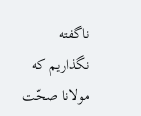ناگفته نگذاريم كه مولانا صحّت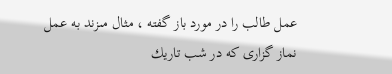عمل طالب را در مورد باز گفته ، مثال مىزند به عمل نماز گزارى كه در شب تاريك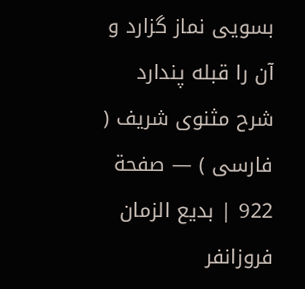بسويى نماز گزارد و آن را قبله پندارد
شرح مثنوى شريف ( فارسى ) — صفحة 922 | بديع الزمان فروزانفر